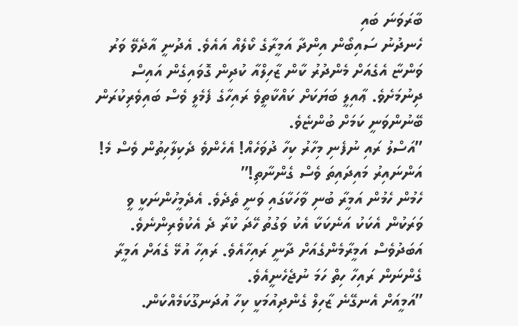ބާރަވަނަ ބައި
ހެނދުނު ސައިބޯން އިންދާ އަމީރާގެ ކޯލެއް އައެވެ. އެދުނީ އާދެވޭ ވަރު ވަންޏާ އެގެއަށް މެންދުރު ކާން ޒާހިލްއާ ކުދިން ގޮވައިގެން އައިސް ދިނުމަށެވެ. ޢާއިލީ ބަޔަކަށް ކައްކާތީވެ ރައިހާގެ ފެމެލީ ވެސް ބައިވެރިކުރަން ބޭނުންވަނީ ކަމަށް ބުންޏެވެ.
”އަސްލު ރައި ނުފެނި މިހާރު ކިހާ ދުވަހެއް! އެހެންވެ ދެކިލާހިތުން ވެސް މެ! އަންނައިރު މައިދައިތަ ވެސް ގެންނާތި!”
ހެމުން ހެމުން އަމީރާ ބުނި ވާހަކާގައި ވަނީ ތެދެވެ. އެދެމީހުންނަކީ ވީ ވަރަކުން އެކަކު އަނެކަކާ އެކު ވަގުތު ހޭދަ ކުރާ ދެ އެކުވެރިންނެވެ. އަބަދުވެސް އަމީރާމެންގެއަށް ދާނީ ރައިހާއެވެ. ރައިހާ އުޅޭ ގެއަށް އަމީރާ ގެންނަން ރައިހާ ހިތް ހަމަ ނުޖެހެނީއެވެ.
”އަމީއަށް އެނގޭނެ ޒާހިލް ގެންދިއުމަކީ ކިހާ އުދަނގޫކަމެއްކަން.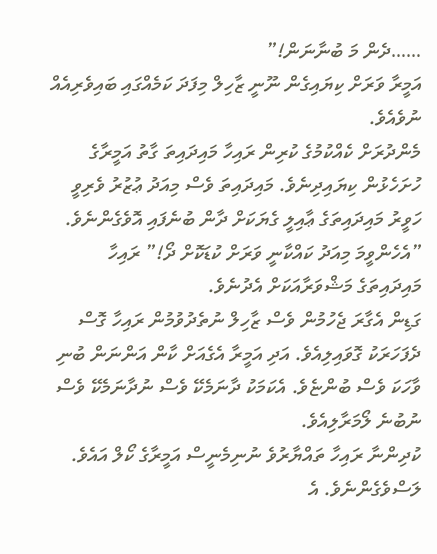……ދެން މަ ބުނާނަން!”
އަމީރާ ވަރަށް ކިޔައިގެން ނޫނީ ޒާހިލް މިފަދަ ކަމެއްގައި ބައިވެރިއެއް ނުވެއެވެ.
މެންދުރަށް ކެއްކުމުގެ ކުރިން ރައިހާ މައިދައިތަ ގާތު އަމީރާގެ ހުށަހެޅުން ކިޔައިދިނެވެ. މައިދައިތަ ވެސް މިއަދު ޢުޒުރު ވެރިވީ ހަވީރު މައިދައިތަގެ ޢާއިލީ ގެޔަކަށް ދާން ބުނެފައި އޮވެގެންނެވެ.
”އެހެންވީމަ މިއަދު ކައްކާނީ ވަރަށް ކުޑަކޮށް ދޯ!” ރައިހާ މައިދައިތަގެ މަޝްވަރާއަކަށް އެދުނެވެ.
ގަޑިން އެގާރަ ޖެހުމުން ވެސް ޒާހިލް ނުތެދުވުމުން ރައިހާ ގޮސް ދެފަހަރަކު ގޮވައިލިއެވެ. އަދި އަމީރާ އެގެއަށް ކާން އަންނަން ބުނި ވާހަކަ ވެސް ބުންޏެވެ. އެކަމަކު ދާނަމެކޭ ވެސް ނުދާނަމެކޭ ވެސް ނުބުނެ ލޯމަރާލިއެވެ.
ކުދިންނާ ރައިހާ ތައްޔާރުވެ ނުނިމެނީސް އަމީރާގެ ކޯލް އައެވެ. ލަސްވެގެންނެވެ. އެ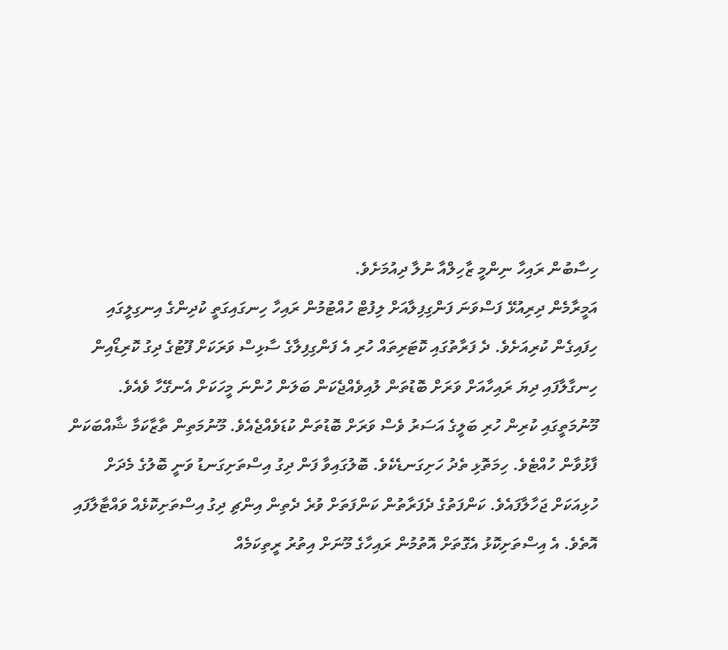ހިސާބުން ރައިހާ ނިންމީ ޒާހިލްއާ ނުލާ ދިއުމަށެވެ.
އަމީރާމެން ދިރިއުޅޭ ފަސްވަނަ ފަންގިފިލާއަށް ލިފުޓް ހުއްޓުމުން ރައިހާ ހިނގައިގަތީ ކުދިންގެ އިނގިލީގައި ހިފައިގެން ކުރިއަށެވެ. ދެ ފަރާތުގައި ކޮޓަރިތައް ހުރި އެ ފަންގިފިލާގެ ސާޅިސް ވަރަކަށް ފޫޓުގެ ދިގު ކޮރިޑޯއިން ހިނގާލާފައި ދިޔަ ރައިހާއަށް ވަރަށް ބޮޑުތަން ލުއިވެއްޖެކަން ބަލަން ހުންނަ މީހަކަށް އެނގޭހާ ވެއެވެ. މޫނުމަތީގައި ކުރިން ހުރި ބަލީގެ އަސަރު ވެސް ވަރަށް ބޮޑުތަން ކުޑަވެއްޖެއެވެ. މޫނުމަތިން ތާޒާކަމާ ޝާއްބަކަން ފާޅުވާން ހުއްޓެވެ. ހިމަތޮޅި ތެދު ހަށިގަނޑެކެވެ. ބޮލުގައިވާ ފަން ދިގު އިސްތަށިގަނޑު ވަނީ ބޮލުގެ މެދަށް ހުޅިއަކަށް ޖަހާލާފައެވެ. ކަންފަތުގެ ދެފަރާތުން ކަންފަތަށް ވުރެ ދެތިން އިންޗި ދިގު އިސްތަށިކޮޅެއް ވައްޓާލާފައި އޮތެވެ. އެ އިސްތަށިކޮޅު އެގޮތަށް އޮތުމުން ރައިހާގެ މޫނަށް އިތުރު ރީތިކަމެއް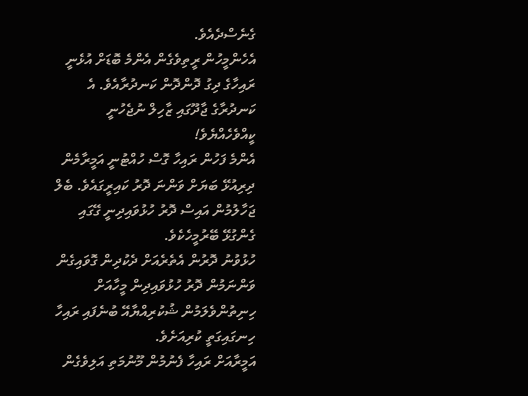ގެނެސްދެއެވެ.
އެހެންމީހުން ރީތިވެގެން އެންމެ ބޮޑަށް އުޅެނީ ރައިހާގެ ދިގު ދޮންދޮން ކަނދުރާއެވެ. އެ ކަނދުރާގެ ޖާދޫގައި ޒާހިލް ނުޖެހުނީ ކީއްވެހެއްޔެވެ!
އެންމެ ފަހުން ރައިހާ ގޮސް ހުއްޓުނީ އަމީރާމެން ދިރިއުޅޭ ބަޔަށް ވަންނަ ދޮރު ކައިރީގައެވެ. ބެލް ޖަހާލުމުން އައިސް ދޮރު ހުޅުވައިދިނީ ގޭގައި ގެންގުޅޭ ބޭރުމީހެކެވެ.
ހުޅުވުނު ދޮރުން އެތެރެއަށް ދެކުދިން ގޮވައިގެން ވަންނަމުން ދޮރު ހުޅުވައިދިން މީހާއަށް ހިނިތުންވެލަމުން ޝުކުރިއްޔާއޭ ބުނެފައި ރައިހާ ހިނގައިގަތީ ކުރިއަށެވެ.
އަމީރާއަށް ރައިހާ ފެނުމުން މޫނުމަތި އަލިވެގެން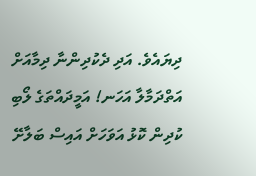ދިޔައެވެ. އަދި ދެކުދިންނާ ދިމާއަށް އަތްދަމާލާ އަހަނ! އަމީދައްތަގެ ލޯބި ކުދިން ކޮޅު އަވަހަށް އައިސް ބަލާށޭ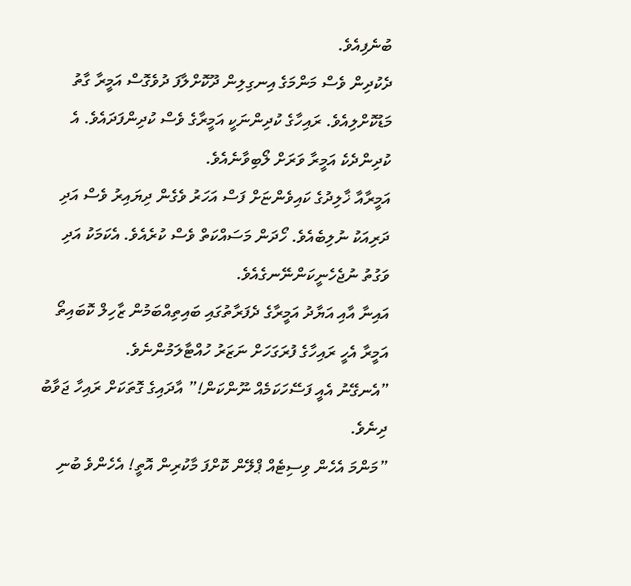ބުނެފިއެވެ.
ދެކުދިން ވެސް މަންމަގެ އިނގިލިން ދޫކޮށްލާފަ ދުވެގޮސް އަމީރާ ގާތު މަޑުކޮށްލިއެވެ. ރައިހާގެ ކުދިންނަކީ އަމީރާގެ ވެސް ކުދިންފަދައެވެ. އެ ކުދިންދެކެ އަމީރާ ވަރަށް ލޯބިވާނެއެވެ.
އަމީރާއާ ޚާލިދުގެ ކައިވެންޏަށް ފަސް އަހަރު ވެގެން ދިޔައިރު ވެސް އަދި ދަރިއަކު ނުލިބެއެވެ. ހޯދަން މަސައްކަތް ވެސް ކުރެއެވެ. އެކަމަކު އަދި ވަގުތު ނުޖެހެނީކަންނޭނގެއެވެ.
އައިނާ އާއި އަޔާދު އަމީރާގެ ދެފަރާތުގައި ބައިތިއްބަމުން ޒާހިލް ކޮބައިތޯ އަމީރާ އެހީ ރައިހާގެ ފުރަގަހަށް ނަޒަރު ހުއްޓާލަމުންނެވެ.
”އެނގޭނު އެއީ ފަސޭހަކަމެއް ނޫންކަން!” އާދައިގެ ގޮތަކަށް ރައިހާ ޖަވާބު ދިނެވެ.
”މަންމަ އެހެން ވިސިޓެއް ޕްލޭން ކޮށްފަ މާކުރިން އޮތީ! އެހެންވެ ބުނި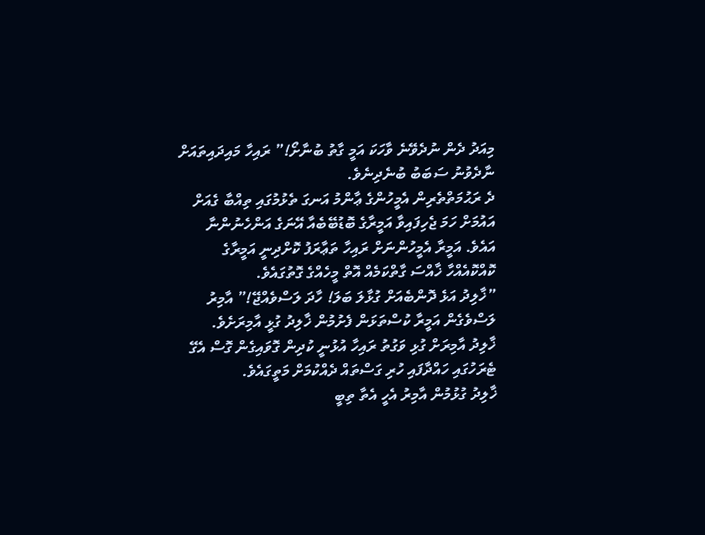މިއަދު ދެން ނުދެވޭނެ ވާހަކަ އަމީ ގާތު ބުނާށޯ!” ރައިހާ މައިދައިތައަށް ނާދެވުނު ސަބަބު ބުނެދިނެވެ.
ދެ ރަޙުމަތްތެރިން އެމީހުންގެ ޢާންމު އަނގަ ތެޅުމުގައި ތިއްބާ ގެއަށް އައުމަށް ހަމަ ޖެހިފައިވާ އަމީރާގެ ބޮޑުބޭބެއާ އޭނަގެ އަންހެނުންނާ އައެވެ. އަމީރާ އެމީހުންނަށް ރައިހާ ތަޢާރަފު ކޮށްދިނީ އަމީރާގެ ކޮއްކޮއެއްހާ ޚާއްސަ ގާތްކަމެއް އޮތް މީހެއްގެ ގޮތުގައެވެ.
”ޚާލިދު އަޅެ ދޮންބެއަށް ގުޅާލަ ބަލަ! ހާދަ ލަސްވެއްޖޭ!” އާމިރު ލަސްވެގެން އަމީރާ ކުސްތަޅަން ފެށުމުން ޚާލިދު ގުޅީ އާމިރަށެވެ.
ޚާލިދު އާމިރަށް ގުޅި ވަގުތު ރައިހާ އުޅުނީ ކުދިން ގޮވައިގެން ގޮސް އެގޭ ޓެރަހުގައި ހައްދާފައި ހުރި ގަސްތައް ދެއްކުމަށް މަތީގައެވެ.
ޚާލިދު ގުޅުމުން އާމިރު އެހީ އެތާ ތިބީ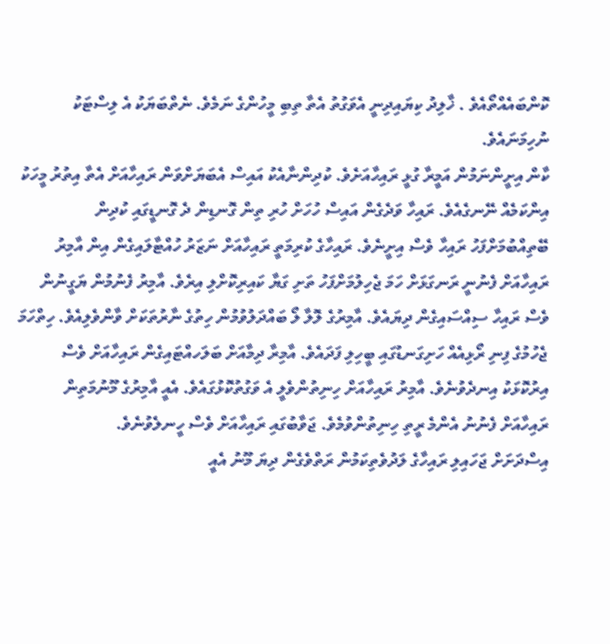ކޮންބައެއްތޯއެވެ . ޚާލިދު ކިޔައިދިނީ އެވަގުތު އެތާ ތިބި މީހުންގެ ނަމެވެ. ނެތްބަޔަކު އެ ލިސްޓަކު ނުހިމަނައެވެ.
ކާން އިށީންނަމުން އަމީރާ ގުޅީ ރައިހާއަށެވެ. ކުދިންނާއެކު އައިސް އެބަޔަށްވަން ރައިހާއަށް އެތާ އިތުރު މީހަކު އިންކަމެއް ނޭނގެއެވެ. ރައިހާ ވަދެގެން އައިސް ހުހަށް ހުރި ތިން ގޮނޑިން ދެ ގޮނޑީގައި ކުދިން ބޭތިއްބުމަށްފަހު ރައިހާ ވެސް އިށީނެވެ. ރައިހާގެ ކުރިމަތީ ރައިހާއަށް ނަޒަރު ހުއްޓާލައިގެން އިން އާމިރު ރައިހާއަށް ފެނުނީ ރަނގަޅަށް ހަމަ ޖެހިލުމަށްފަހު ތަށި ގަޔާ ކައިރިކޮށްލި އިރެވެ. އާމިރު ފެނުމުން ޔަގީނުން ވެސް ރައިހާ ސިއްސައިގެން ދިޔައެވެ. އާމިރުގެ ލޮލާ ލޯ ބައްދަލުވުމުން ހިތުގެ ނާރުތަކަށް ވާންވެލިއެވެ. ހިތްހަމަ ޖެހުމުގެ ފިނި ރޯޅިއެއް ހަށިގަނޑުގައި ބީހިލި ފަދައެވެ. އާމިރާ ދިމާއަށް ބަލަހއްޓައިގެން ރައިހާއަށް ވެސް އިރުކޮޅަކު އިނދެވުނެވެ. އާމިރު ރައިހާއަށް ހިނިތުންވެލީ އެ ވަގުތުކޮޅުގައެވެ. އެއީ އާމިރުގެ މޫނުމަތިން ރައިހާއަށް ފެނުނު އެންމެ ރީތި ހިނިތުންވުމެވެ. ޖަވާބުގައި ރައިހާއަށް ވެސް ހީނލެވުނެވެ.
އިސްދަށަށް ޖަހައިލި ރައިހާގެ ލަދުވެތިކަމުން ރަތްވެގެން ދިޔަ މޫނު އެއީ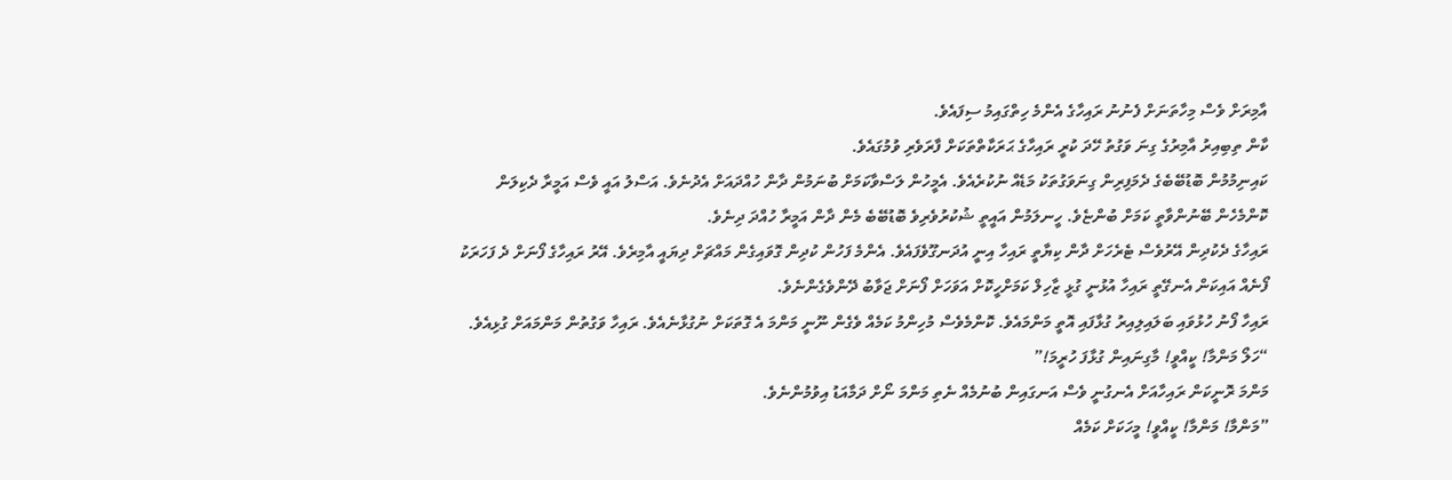އާމިރަށް ވެސް މިހާތަނަށް ފެނުނު ރައިހާގެ އެންމެ ހިތްގައިމު ސިފައެވެ.
ކާން ތިބިއިރު އާމިރުގެ ގިނަ ވަގުތު ހޭދަ ކުރީ ރައިހާގެ ޙަރަކާތްތަކަށް ފާރަވެރި ވުމުގައެވެ.
ކައިނިމުމުން ބޮޑުބޭބެގެ ދެމަފިރިން ގިނަވަގުތަކު މަޑެއް ނުކުރެއެވެ. އެމީހުން ލަސްވާކަމަށް ބުނަމުން ދާން ހުއްދައަށް އެދުނެވެ. އަސްލު އައީ ވެސް އަމީރާ ދެކިލަން ކޮންމެހެން ބޭނުންވާތީ ކަމަށް ބުންޏެވެ. ހީނލަމުން އައީތީ ޝުކުރުވެރިވެ ބޮޑުބޭބެ މެން ދާން އަމީރާ ހުއްދަ ދިނެވެ.
ރައިހާގެ ދެކުދިން އޭރުވެސް ޓެރެހަށް ދާން ކިޔާތީ ރައިހާ އިނީ އުދަނގޫވެފައެވެ. އެންމެ ފަހުން ކުދިން ގޮވައިގެން މައްޗަށް ދިޔައީ އާމިރެވެ. އޭރު ރައިހާގެ ފޯނަށް ދެ ފަހަރަކު ފޯނެއް އައިކަން އެނގޭތީ ރައިހާ އުޅުނީ ގުޅީ ޒާހިލް ކަމަށްހީކޮށް އަވަހަށް ފޯނަށް ޖަވާބު ދޭންވެގެންނެވެ.
ރައިހާ ފޯނު ހުޅުވައި ބަލައިލިއިރު ގުޅާފައި އޮތީ މަންމައެވެ. ކޮންމެވެސް މުހިންމު ކަމެއް ވެގެން ނޫނީ މަންމަ އެ ގޮތަކަށް ނުގުޅާނެއެވެ. ރައިހާ ވަގުތުން މަންމައަށް ގުޅިއެވެ.
“ހަލޯ މަންމާ! ކީއްވީ! މާގިނައިން ގުޅާފަ ހުރީމަ!”
މަންމަ ރޮނީކަން ރައިހާއަށް އެނގުނީ ވެސް އަނގައިން ބުނުމެއް ނެތި މަންމަ ނޯށް ދަމާއަޑު އިވުމުންނެވެ.
”މަންމާ! މަންމާ! ކީއްވީ! މީހަކަށް ކަމެއް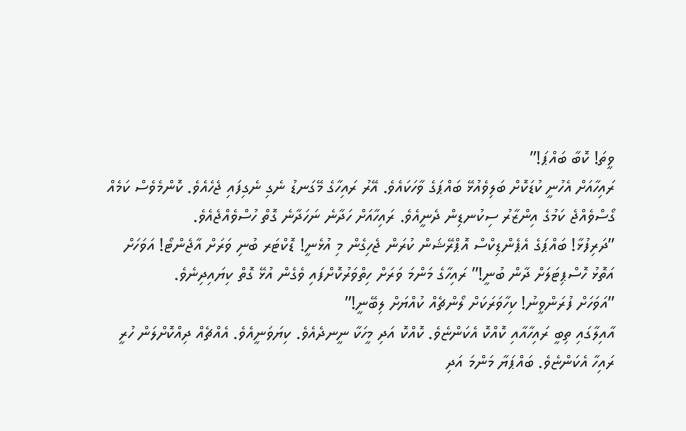ވީތަ! ކޮބާ ބައްޕަ!”
ރައިހާއަށް އެހުނީ ކުޑަކޮށް ބަލިވެއުޅޭ ބައްޕަގެ ވާހަކައެވެ. އޭރު ރައިހާގެ މޭގަނޑު ނެގި ނެގިފައި ޖެހެއެވެ. ކޮންމެވެސް ކަމެއް ގޯސްވެއްޖެ ކަމުގެ އިންޒާރު ސިކުނޑިން ދެނީއެވެ. ރައިހާއަށް ހަދާނެ ނަހަދާނެ ގޮތް ހުސްވެއްޖެއެވެ.
”ދަރިފުޅާ! ބައްޕަގެ އެޕެންޑިކްސް އޮޕްރޭޝަން ކުރަން ޖެހިގެން މި އުޅެނީ! ޑޮކްޓަރ ބުނި ވަރަށް އާޖެންޓޯ! އަވަހަށް އަތޮޅު ހޮސްޕިޓަލަށް ދާން ބުނީ!” ރައިހާގެ މަންމަ ވަރަށް ހިތްވަރުކޮށްފައި ވެގެން އުޅޭ ގޮތް ކިޔައިދިނެވެ.
”އަވަހަށް ފުރަންވީނު! ކިހާވަރަކަށް ލޯންޗެއް ކުއްޔަށް ލިބޭނީ!”
އާއިލާގައި ތިބީ ރައިހާއާއި ކޮއްކޮ އެކަންޏެވެ. ކޮއްކޮ އަދި މީހަކާ ނީނދެއެވެ. ކިޔަވަނީއެވެ. އެއްޗެއް ދިއްކޮށްލަން ހުރީ ރައިހާ އެކަންޏެވެ. ބައްޕަޔާ މަންމަ އަދި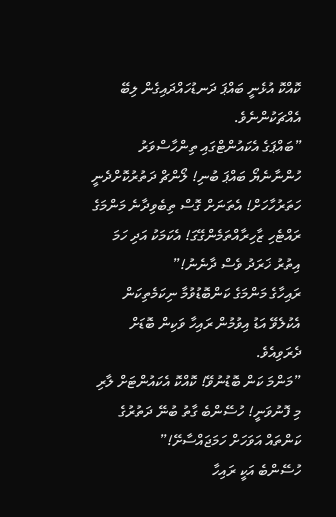ކޮއްކޮ އުޅެނީ ބައްޕަ ދަނޑުހައްދައިގެން ލިބޭ އެއްޗަކުންނެވެ.
”ބައްޕަގެ އެކައުންޓްގައި ތިންހާސްވަރު ހުންނާނެޔޯ ބައްޕަ ބުނި! ލޯންޗް ދަތުރުކޮށްދެނީ ހަތަރުހާހަށް! އެތަނަށް ގޮސް ތިބެވިދާނެ މަންމަގެ ރައްޓެހި ޒާހިރާއްތަމެންގޭގަ! އެކަމަކު އަދި ހަމަ އިތުރު ޚަރަދު ވެސް ދާނެނު!”
ރައިހާގެ މަންމަގެ ކަންބޮޑުވުމާ ނިކަމެތިކަން އެކުލެވޭ އަޑު އިވުމުން ރައިހާ ވަކިން ބޮޑަށް ދެރަވިއެވެ.
”މަންމަ ކަން ބޮޑުނުވޭ! ކޮއްކޮ އެކައުންޓަށް ލާރި މި ފޮނުވަނީ! ހުސޭންބެ ގާތު ބުނޭ ދަތުރުގެ ކަންތައް އަވަހަށް ހަމަޖައްސާށޭ!”
ހުސޭންބެ އަކީ ރައިހާ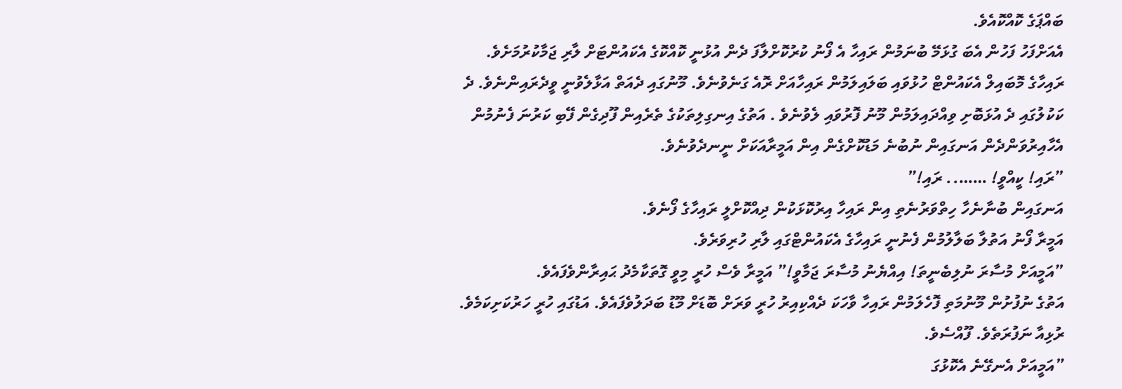ބައްޕަގެ ކޮއްކޮއެވެ.
އެއަށްފަހު ފަހުން އެބަ ގުޅަމޭ ބުނަމުން ރައިހާ އެ ފޯނު ކުރުކޮށްލާފަ ދެން އުޅުނީ ކޮއްކޮގެ އެކައުންޓަށް ލާރި ޖަމާކުރުމަށެވެ.
ރައިހާގެ މޮބައިލް އެކައުންޓް ހުޅުވައި ބަލައިލަމުން ރައިހާއަށް ރޮއެ ގަނެވުނެވެ. މޫނުގައި ދެއަތް އަޅާލެވުނީ ވީދެރައިންނެވެ. ދެ ކަކުލުގައި ދެ އުޅަބޮށި ވިއްދައިލަމުން މޫނު ފޮރުވައި ލެވުނެވެ . އަތުގެ އިނގިލިތަކުގެ ތެރެއިން ފޫދިގެން ފޭބި ކަރުނަ ފެނުމުން އެހާއިރުވަންދެން އަނގައިން ނުބުނެ މަޑުކޮށްގެން އިން އަމީރާއަކަށް ނީނދެވުނެވެ.
”ރައި! ކީއްވީ! …….. ރައި!”
އަނގައިން ބުނާނެހާ ހިތްވަރުނެތި އިން ރައިހާ އިރުކޮޅަކުން ދިއްކޮށްލީ ރައިހާގެ ފޯނެވެ.
އަމީރާ ފޯނު އަތުލާ ބަލާލުމުން ފެނުނީ ރައިހާގެ އެކައުންޓްގައި ލާރި ހުރިވަރެވެ.
”އަމީއަށް މުސާރަ ނުލިބެނީތަ! އިއްޔެނު މުސާރަ ޖަމާވީ!” އަމީރާ ވެސް ހުރީ މިވީ ގޮތަކާމެދު ޙައިރާންވެފައެވެ.
އަތުގެ ނުފުށުން މޫނުމަތި ފޮހެލަމުން ރައިހާ ވާހަކަ ދެއްކިއިރު ހުރީ ވަރަށް ބޮޑަށް މޫޑު ބަދަލުވެފައެވެ. އަޑުގައި ހުރީ ހަރުކަށިކަމެވެ. ރުޅިއާ ނަފުރަތެވެ. ފޫއްސެވެ.
”އަމީއަށް އެނގޭނެ އެކޮޅުގަ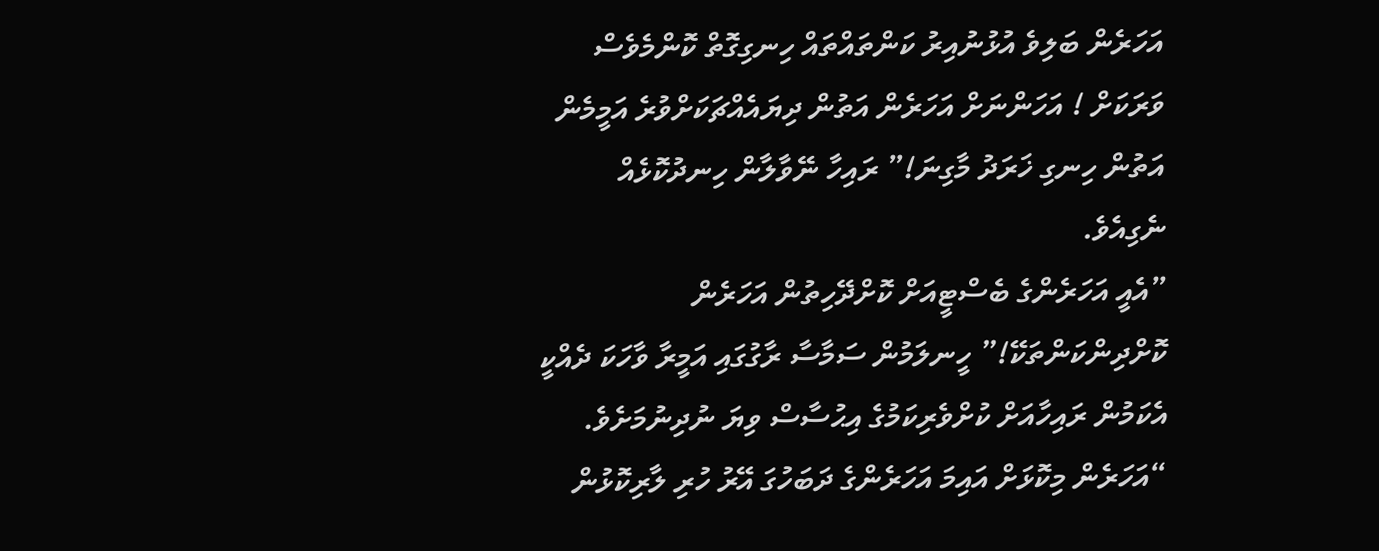އަހަރެން ބަލިވެ އުޅުނުއިރު ކަންތައްތައް ހިނގިގޮތް ކޮންމެވެސް ވަރަކަށް ! އަހަންނަށް އަހަރެން އަތުން ދިޔައެއްޗަކަށްވުރެ އަމީމެން އަތުން ހިނގި ޚަރަދު މާގިނަ!” ރައިހާ ނޭވާލާން ހިނދުކޮޅެއް ނެގިއެވެ.
”އެއީ އަހަރެންގެ ބެސްޓީއަށް ކޮށްދޭހިތުން އަހަރެން ކޮށްދިންކަންތަކޭ!” ހީނލަމުން ސަމާސާ ރާގުގައި އަމީރާ ވާހަކަ ދެއްކީ އެކަމުން ރައިހާއަށް ކުށްވެރިކަމުގެ އިޙުސާސް ވިޔަ ނުދިނުމަށެވެ.
“އަހަރެން މިކޮޅަށް އައިމަ އަހަރެންގެ ދަބަހުގަ އޭރު ހުރި ލާރިކޮޅުން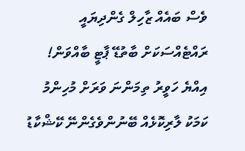ވެސް ބައެއް ޒާހިލް ގެންދިޔައީ ރައްޓެއްސަކަށް ބާތުޑޭ ޕާޓީ ބާއްވަން! އިއްޔެ ހަވީރު ތިމަންނަ ވަރަށް މުހިންމު ކަމަކު ލާރިކޮޅެއް ބޭނުންވެގެންނޭ ކޭޝްކާޑު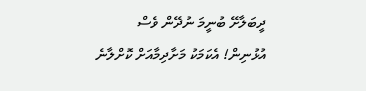ދީބަލާށޭ ބުނީމަ ނުދޭން ވެސް އުޅުނިން! އެކަމަކު މަށާދިމާއަށް ކޮށްލާނެ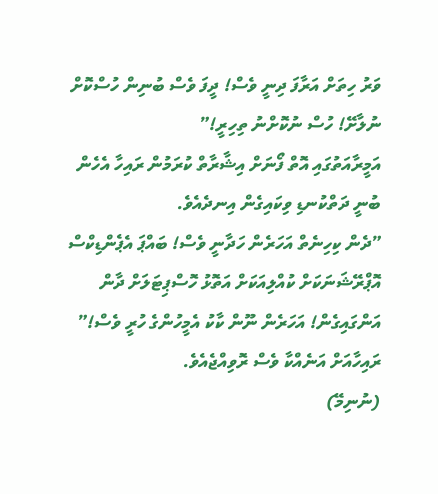ވަރު ހިތަށް އަރާފަ ދިނީ ވެސް! ދީފަ ވެސް ބުނިން ހުސްކޮށް ނުލާށޭ! ހުސް ނުކޮށްނު ތިހިރީ!”
އަމީރާއަތުގައި އޮތް ފޯނަށް އިޝާރާތް ކުރަމުން ރައިހާ އެހެން ބުނީ ދަތްކުނޑި ވިކައިގެން އިނދެއެވެ.
”ދެން ކިހިނެތް އަހަރެން ހަދާނީ ވެސް! ބައްޕަ އެޕެންޑިކްސް އޮޕްރޭޝަނަކަށް ކުއްލިއަކަށް އަތޮޅު ހޮސްޕިޓަލަށް ދާން އަންގައިގެން! އަހަރެން ނޫން ކާކު އެމީހުންގެ ހުރީ ވެސް!” ރައިހާއަށް އަނެއްކާ ވެސް ރޮވިއްޖެއެވެ.
(ނުނިމޭ)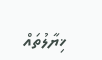ޚިޔާލުތައް